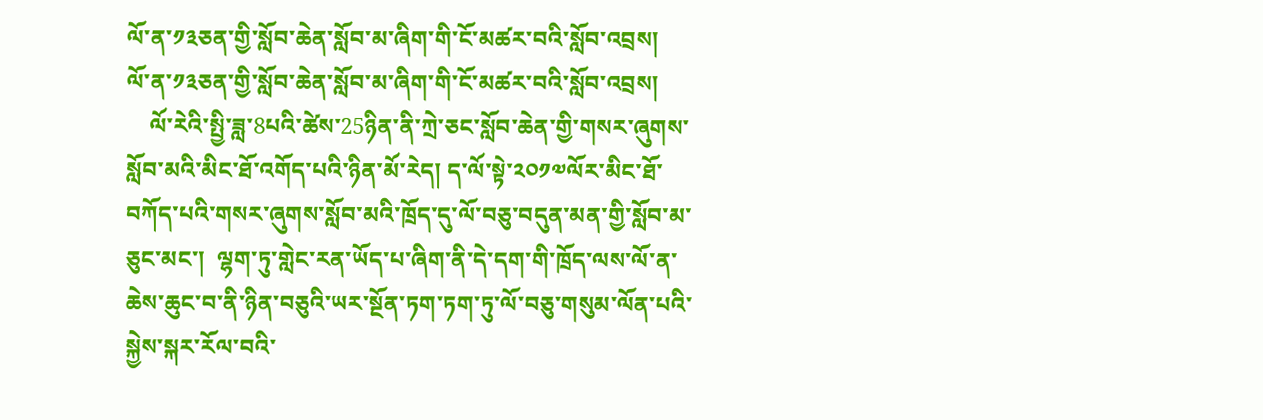ལོ་ན་༡༣ཅན་གྱི་སློབ་ཆེན་སློབ་མ་ཞིག་གི་ངོ་མཚར་བའི་སློབ་འབྲས།
ལོ་ན་༡༣ཅན་གྱི་སློབ་ཆེན་སློབ་མ་ཞིག་གི་ངོ་མཚར་བའི་སློབ་འབྲས།
    ལོ་རེའི་སྤྱི་ཟླ་8པའི་ཚེས་25ཉིན་ནི་ཀྲེ་ཅང་སློབ་ཆེན་གྱི་གསར་ཞུགས་སློབ་མའི་མིང་ཐོ་འགོད་པའི་ཉིན་མོ་རེད། ད་ལོ་སྟེ་༢༠༡༧ལོར་མིང་ཐོ་བཀོད་པའི་གསར་ཞུགས་སློབ་མའི་ཁྲོད་དུ་ལོ་བཅུ་བདུན་མན་གྱི་སློབ་མ་ཅུང་མང་།  ལྷག་ཏུ་གླེང་རན་ཡོད་པ་ཞིག་ནི་དེ་དག་གི་ཁྲོད་ལས་ལོ་ན་ཆེས་ཆུང་བ་ནི་ཉིན་བཅུའི་ཡར་སྔོན་ཏག་ཏག་ཏུ་ལོ་བཅུ་གསུམ་ལོན་པའི་སྐྱེས་སྐར་རོལ་བའི་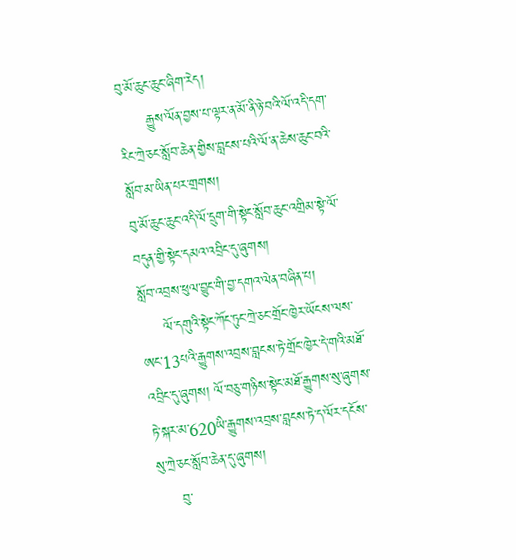བུ་མོ་ཆུང་ཆུང་ཞིག་རེད།
      རྒྱུས་ལོན་བྱས་པ་ལྟར་ན་མོ་ནི་ཉེ་བའི་ལོ་འདི་དག་རིང་ཀྲེ་ཅང་སློབ་ཆེན་གྱིས་བླངས་པའི་ལོ་ན་ཆེས་ཆུང་བའི་སློབ་མ་ཡིན་པར་གྲགས།
བུ་མོ་ཆུང་ཆུང་འདི་ལོ་དྲུག་གི་སྟེང་སློབ་ཆུང་འགྲིམ་སྟེ་ལོ་བདུན་གྱི་སྟེང་དམའ་འབྲིང་དུ་ཞུགས།
སློབ་འབྲས་ཕུལ་བྱུང་གི་བྱ་དགའ་ལེན་བཞིན་པ།
     ལོ་དགུའི་སྟེང་ཀོང་ཏུང་ཀྲེ་ཅང་གྲོང་ཁྱེར་ཡོངས་ལས་ཨང་13པའི་རྒྱུགས་འབྲས་བླངས་ཏེ་གྲོང་ཁྱེར་དེ་གའི་མཐོ་འབྲིང་དུ་ཞུགས། ལོ་བཅུ་གཉིས་སྟེང་མཐོ་རྒྱུགས་སུ་ཞུགས་ཏེ་སྐར་མ་620ཡི་རྒྱུགས་འབྲས་བླངས་ཏེ་ད་ལོར་དངོས་སུ་ཀྲེ་ཅང་སློབ་ཆེན་དུ་ཞུགས།
     བུ་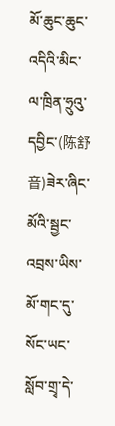མོ་ཆུང་ཆུང་འདིའི་མིང་ལ་ཁྲིན་ཧྲུའུ་དབྱིང་(陈舒音)ཟེར་ཞིང་མོའི་སྦྱང་འབྲས་ཡིས་མོ་གང་དུ་སོང་ཡང་སློབ་གྲྭ་དེ་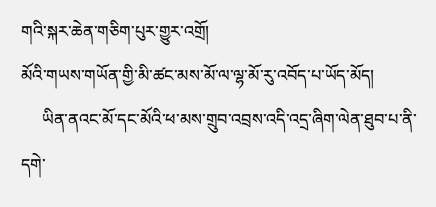གའི་སྐར་ཆེན་གཅིག་པུར་གྱུར་འགྲོ།
མོའི་གཡས་གཡོན་གྱི་མི་ཚང་མས་མོ་ལ་ལྷ་མོ་རུ་འབོད་པ་ཡོད་མོད།
     ཡིན་ནའང་མོ་དང་མོའི་ཕ་མས་གྲུབ་འབྲས་འདི་འདྲ་ཞིག་ལེན་ཐུབ་པ་ནི་དགེ་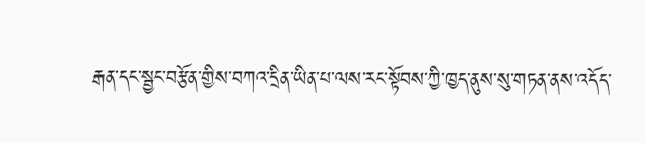རྒན་དང་སྦྱང་བརྩོན་གྱིས་བཀའ་དྲིན་ཡིན་པ་ལས་རང་སྟོབས་ཀྱི་ཁྱད་ནུས་སུ་གཏན་ནས་འདོད་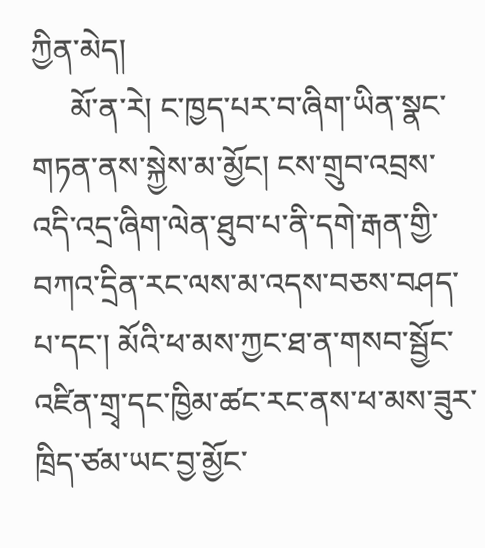ཀྱིན་མེད།
     མོ་ན་རེ། ང་ཁྱད་པར་བ་ཞིག་ཡིན་སྣང་གཏན་ནས་སྐྱེས་མ་མྱོང། ངས་གྲུབ་འབྲས་འདི་འདྲ་ཞིག་ལེན་ཐུབ་པ་ནི་དགེ་རྒན་གྱི་བཀའ་དྲིན་རང་ལས་མ་འདས་བཅས་བཤད་པ་དང་། མོའི་ཕ་མས་ཀྱང་ཐ་ན་གསབ་སྦྱོང་འཛིན་གྲྭ་དང་ཁྱིམ་ཚང་རང་ནས་ཕ་མས་ཟུར་ཁྲིད་ཙམ་ཡང་བྱ་མྱོང་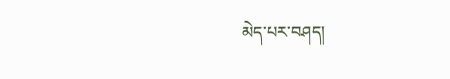མེད་པར་བཤད།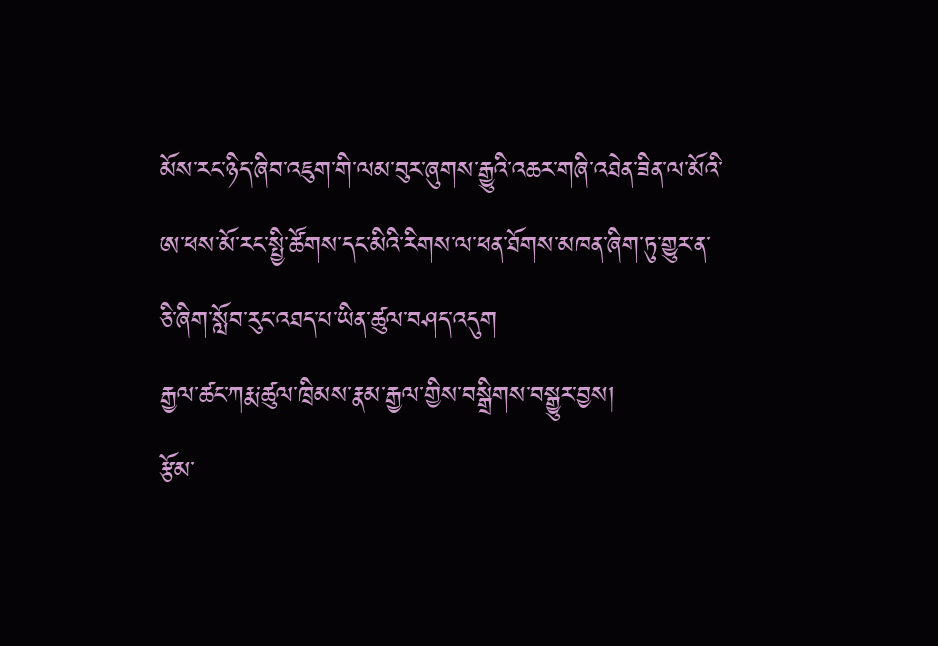མོས་རང་ཉིད་ཞིབ་འཇུག་གི་ལམ་བུར་ཞུགས་རྒྱུའི་འཆར་གཞི་འཐེན་ཟིན་ལ་མོའི་ཨ་ཕས་མོ་རང་སྤྱི་ཚོགས་དང་མིའི་རིགས་ལ་ཕན་ཐོགས་མཁན་ཞིག་ཏུ་གྱུར་ན་ཅི་ཞིག་སློབ་རུང་འཐད་པ་ཡིན་ཚུལ་བཤད་འདུག
རྒྱལ་ཚང་ཀརྨ་ཚུལ་ཁྲིམས་རྣམ་རྒྱལ་གྱིས་བསྒྲིགས་བསྒྱུར་བྱས།
རྩོམ་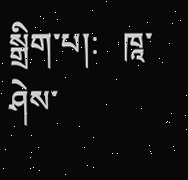སྒྲིག་པ།:   ཁཱ་ཤེས་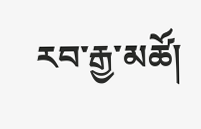རབ་རྒྱ་མཚོ།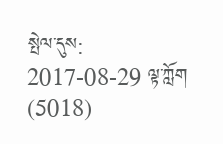སྤེལ་དུས:   2017-08-29 ལྟ་ཀློག (5018)